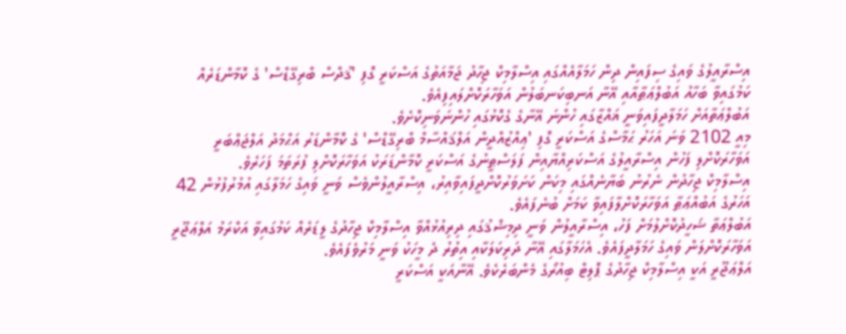އިސްރާއީލުގެ ވައިގެ ސިފައިން ދިން ހަމަލާއެއްގައި އިސްލާމިކް ޖިހާދު ޖަމާއަތުގެ އަސްކަރީ ގޮފި 'ޤުދްސް ބްރިގޭޑްސް' ގެ ކޮމާންޑަރެއް ކަމުގައިވާ ބަހާއު އަބުލްޢަޠާއާއި އޭނާ އަނބިކަނބަލުން އަވަހާރަކޮށްލައިފިއެވެ.
އަބުލްޢަތާއަށް ހަމަލާދީފައިވަނީ ޣައްޒާގައި ހުންނަ އޭނާގެ ގެކޮޅުގައި ހުންނަވަނިކޮށެވެ.
މިއީ 2102 ވަނަ އަހަރު ޙަމާސްގެ އަސްކަރީ ގޮފި 'ޢިއްޒުއްދީން އަލްޤައްސާމް ބްރިގޭޑްސް' ގެ ކޮމާންޑަރު އަޙްމަދު އަލްޖަޢްބަރީ އަވަހާރަކޮށްލި ފަހުން އިސްރާއީލުގެ އަސްކަރިއްޔާއިން ފަލަސްޠީނުގެ އަސްކަރީ ކޮމާންޑަރަކު އަވަހާރަކޮށްލި ފުރަތަމަ ފަހަރެވެ.
އިސްލާމިކް ޖިހާދުން ނެރުނު ބަޔާނެއްގައި މިކަން ކަށަވަރުކޮށްދީފައިވާއިރު، އިސްރާއީލުންވެސް ވަނީ ވައިގެ ހަމަލާގައި އުމުރުފުޅުން 42 އަހަރުގެ އަބުއްޢަޠާ އަވަހާރަކޮށްލާފައިވާ ކަމަށް ބުނެފައެވެ.
އަބުލްޢަތާ ޝަހީދުކޮށްލުމަށް ފަހު، އިސްރާއީލުން ވަނީ ދިމިޝްޤުގައި ދިރިއުޅުއްވާ އިސްލާމިކް ޖިހާދުގެ ލީޑަރެއް ކަމުގައިވާ އަކްރަމު އަލްޢަޖޫރީ އަވަހާރަކޮށްލަން ވައިގެ ހަމަލާދީފައެވެ. އެހަމަލާގައި އޭނާ ދަރިކަލަކާއި އިތުރު ދެ މީހަކު ވަނީ މަރުވެފައެވެ.
އަލްޢަޖޫރީ އަކީ އިސްލާމިކް ޖިހާދުގެ ޕޮލިޓް ބިއުރޯގެ މެންބަރެކެވެ. އޭނާއަކީ އަސްކަރީ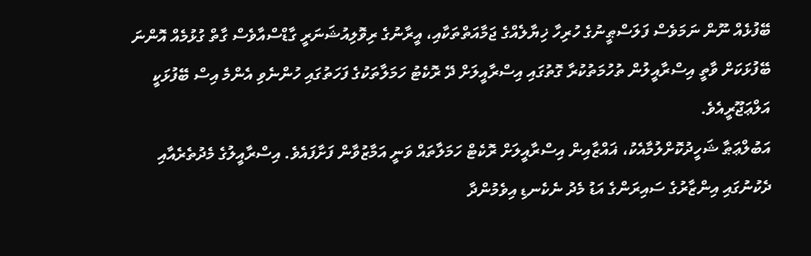ބޭފުޅެއް ނޫން ނަމަވެސް ފަލަސްޠީނުގެ ހުރިހާ ޚިޔާލެއްގެ ޖަމާއަތްތަކާއި، އީރާނުގެ ރިވޮލިއުޝަނަރީ ގާޑްސްއާވެސް ގާތް ގުޅުމެއް އޮންނަ ބޭފުޅަކަށް ވާތީ އިސްރާއީލުން ތުހުމަތުކުރާ ގޮތުގައި އިސްރާއީލަށް ދޭ ރޮކެޓު ހަމަލާތަކުގެ ފަހަތުގައި ހުންނެވި އެންމެ އިސް ބޭފުޅަކީ އަލްޢަޖޫރީއެވެ.
އަބުލްޢަޠާ ޝަހީދުކޮށްލުމާއެކު، ޣައްޒާއިން އިސްރާއީލަށް ރޮކެޓް ހަމަލާތައް ވަނީ އަމާޒުވާން ފަށާފައެވެ. އިސްރާއީލުގެ މެދުތެރެއާއި ދެކުނުގައި އިންޒާރުގެ ސައިރަންގެ އަޑު މެދު ނެކެނޑި އިވެމުންދާ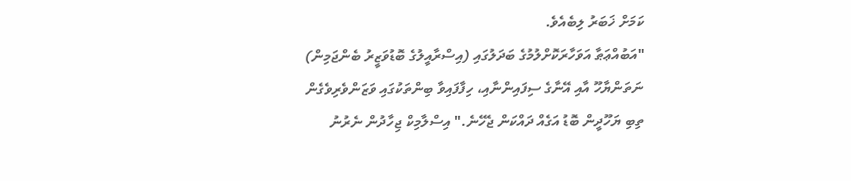ކަމަށް ޚަބަރު ލިބެއެވެ.
"އަބުއްޢަޠާ އަވަހާރަކޮށްލުމުގެ ބަދަލުގައި (އިސްރާއީލުގެ ބޮޑުވަޒީރު ބެންޖަމިން) ނަތަންޔާހޫ އާއި އޭނާގެ ސިފައިންނާއި، ހިފާފައިވާ ބިންތަކުގައި ވަޒަންވެރިވެގެން ތިބި ޔަހޫދީން ބޮޑު އަގެއް ދައްކަން ޖެހޭނެ." އިސްލާމިކް ޖިހާދުން ނެރުނު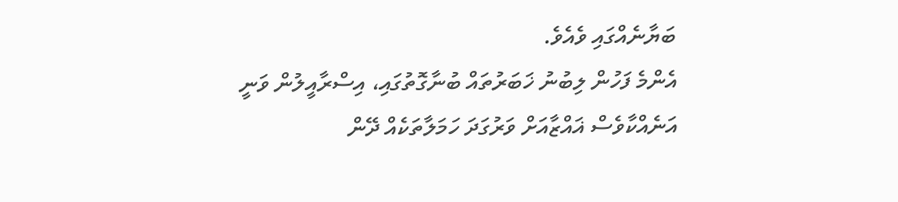ބަޔާނެއްގައި ވެއެވެ.
އެންމެ ފަހުން ލިބުނު ޚަބަރުތައް ބުނާގޮތުގައި، އިސްރާއީލުން ވަނީ އަނެއްކާވެސް ޣައްޒާއަށް ވަރުގަދަ ހަމަލާތަކެއް ދޭން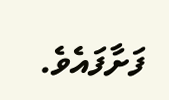ފަށާފައެވެ.